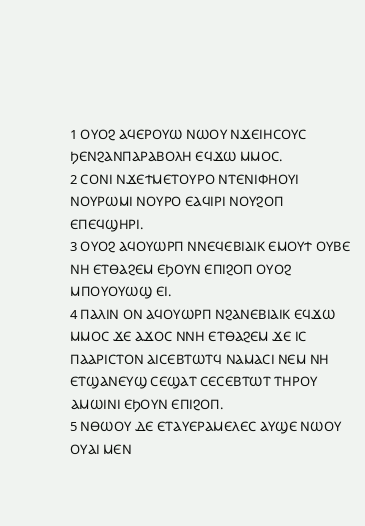1 ⲞⲨⲞϨ ⲀϤⲈⲢⲞⲨⲰ ⲚⲰⲞⲨ ⲚϪⲈⲒⲎⲤⲞⲨⲤ ϦⲈⲚϨⲀⲚⲠⲀⲢⲀⲂⲞⲖⲎ ⲈϤϪⲰ ⲘⲘⲞⲤ.
2 ⲤⲞⲚⲒ ⲚϪⲈϮⲘⲈⲦⲞⲨⲢⲞ ⲚⲦⲈⲚⲒⲪⲎⲞⲨⲒ ⲚⲞⲨⲢⲰⲘⲒ ⲚⲞⲨⲢⲞ ⲈⲀϤⲒⲢⲒ ⲚⲞⲨϨⲞⲠ ⲈⲠⲈϤϢⲎⲢⲒ.
3 ⲞⲨⲞϨ ⲀϤⲞⲨⲰⲢⲠ ⲚⲚⲈϤⲈⲂⲒⲀⲒⲔ ⲈⲘⲞⲨϮ ⲞⲨⲂⲈ ⲚⲎ ⲈⲦⲐⲀϨⲈⲘ ⲈϦⲞⲨⲚ ⲈⲠⲒϨⲞⲠ ⲞⲨⲞϨ ⲘⲠⲞⲨⲞⲨⲰϢ ⲈⲒ.
4 ⲠⲀⲖⲒⲚ ⲞⲚ ⲀϤⲞⲨⲰⲢⲠ ⲚϨⲀⲚⲈⲂⲒⲀⲒⲔ ⲈϤϪⲰ ⲘⲘⲞⲤ ϪⲈ ⲀϪⲞⲤ ⲚⲚⲎ ⲈⲦⲐⲀϨⲈⲘ ϪⲈ ⲒⲤ ⲠⲀⲀⲢⲒⲤⲦⲞⲚ ⲀⲒⲤⲈⲂⲦⲰⲦϤ ⲚⲀⲘⲀⲤⲒ ⲚⲈⲘ ⲚⲎ ⲈⲦϢⲀⲚⲈⲨϢ ⲤⲈϢⲀⲦ ⲤⲈⲤⲈⲂⲦⲰⲦ ⲦⲎⲢⲞⲨ ⲀⲘⲰⲒⲚⲒ ⲈϦⲞⲨⲚ ⲈⲠⲒϨⲞⲠ.
5 ⲚⲐⲰⲞⲨ ⲆⲈ ⲈⲦⲀⲨⲈⲢⲀⲘⲈⲖⲈⲤ ⲀⲨϢⲈ ⲚⲰⲞⲨ ⲞⲨⲀⲒ ⲘⲈⲚ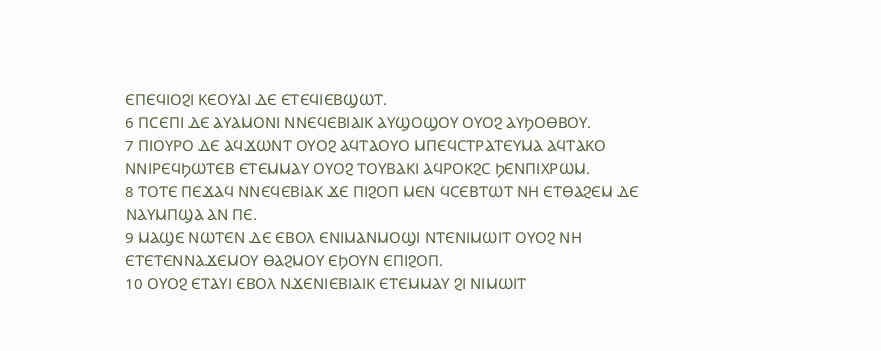ⲈⲠⲈϤⲒⲞϨⲒ ⲔⲈⲞⲨⲀⲒ ⲆⲈ ⲈⲦⲈϤⲒⲈⲂϢⲰⲦ.
6 ⲠⲤⲈⲠⲒ ⲆⲈ ⲀⲨⲀⲘⲞⲚⲒ ⲚⲚⲈϤⲈⲂⲒⲀⲒⲔ ⲀⲨϢⲞϢⲞⲨ ⲞⲨⲞϨ ⲀⲨϦⲞⲐⲂⲞⲨ.
7 ⲠⲒⲞⲨⲢⲞ ⲆⲈ ⲀϤϪⲰⲚⲦ ⲞⲨⲞϨ ⲀϤⲦⲀⲞⲨⲞ ⲘⲠⲈϤⲤⲦⲢⲀⲦⲈⲨⲘⲀ ⲀϤⲦⲀⲔⲞ ⲚⲚⲒⲢⲈϤϦⲰⲦⲈⲂ ⲈⲦⲈⲘⲘⲀⲨ ⲞⲨⲞϨ ⲦⲞⲨⲂⲀⲔⲒ ⲀϤⲢⲞⲔϨⲤ ϦⲈⲚⲠⲒⲬⲢⲰⲘ.
8 ⲦⲞⲦⲈ ⲠⲈϪⲀϤ ⲚⲚⲈϤⲈⲂⲒⲀⲔ ϪⲈ ⲠⲒϨⲞⲠ ⲘⲈⲚ ϤⲤⲈⲂⲦⲰⲦ ⲚⲎ ⲈⲦⲐⲀϨⲈⲘ ⲆⲈ ⲚⲀⲨⲘⲠϢⲀ ⲀⲚ ⲠⲈ.
9 ⲘⲀϢⲈ ⲚⲰⲦⲈⲚ ⲆⲈ ⲈⲂⲞⲖ ⲈⲚⲒⲘⲀⲚⲘⲞϢⲒ ⲚⲦⲈⲚⲒⲘⲰⲒⲦ ⲞⲨⲞϨ ⲚⲎ ⲈⲦⲈⲦⲈⲚⲚⲀϪⲈⲘⲞⲨ ⲐⲀϨⲘⲞⲨ ⲈϦⲞⲨⲚ ⲈⲠⲒϨⲞⲠ.
10 ⲞⲨⲞϨ ⲈⲦⲀⲨⲒ ⲈⲂⲞⲖ ⲚϪⲈⲚⲒⲈⲂⲒⲀⲒⲔ ⲈⲦⲈⲘⲘⲀⲨ ϨⲒ ⲚⲒⲘⲰⲒⲦ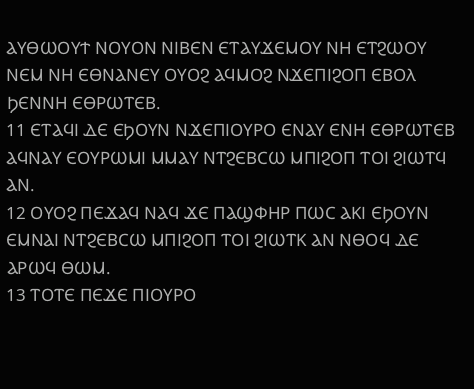ⲀⲨⲐⲰⲞⲨϮ ⲚⲞⲨⲞⲚ ⲚⲒⲂⲈⲚ ⲈⲦⲀⲨϪⲈⲘⲞⲨ ⲚⲎ ⲈⲦϨⲰⲞⲨ ⲚⲈⲘ ⲚⲎ ⲈⲐⲚⲀⲚⲈⲨ ⲞⲨⲞϨ ⲀϤⲘⲞϨ ⲚϪⲈⲠⲒϨⲞⲠ ⲈⲂⲞⲖ ϦⲈⲚⲚⲎ ⲈⲐⲢⲰⲦⲈⲂ.
11 ⲈⲦⲀϤⲒ ⲆⲈ ⲈϦⲞⲨⲚ ⲚϪⲈⲠⲒⲞⲨⲢⲞ ⲈⲚⲀⲨ ⲈⲚⲎ ⲈⲐⲢⲰⲦⲈⲂ ⲀϤⲚⲀⲨ ⲈⲞⲨⲢⲰⲘⲒ ⲘⲘⲀⲨ ⲚⲦϨⲈⲂⲤⲰ ⲘⲠⲒϨⲞⲠ ⲦⲞⲒ ϨⲒⲰⲦϤ ⲀⲚ.
12 ⲞⲨⲞϨ ⲠⲈϪⲀϤ ⲚⲀϤ ϪⲈ ⲠⲀϢⲪⲎⲢ ⲠⲰⲤ ⲀⲔⲒ ⲈϦⲞⲨⲚ ⲈⲘⲚⲀⲒ ⲚⲦϨⲈⲂⲤⲰ ⲘⲠⲒϨⲞⲠ ⲦⲞⲒ ϨⲒⲰⲦⲔ ⲀⲚ ⲚⲐⲞϤ ⲆⲈ ⲀⲢⲰϤ ⲐⲰⲘ.
13 ⲦⲞⲦⲈ ⲠⲈϪⲈ ⲠⲒⲞⲨⲢⲞ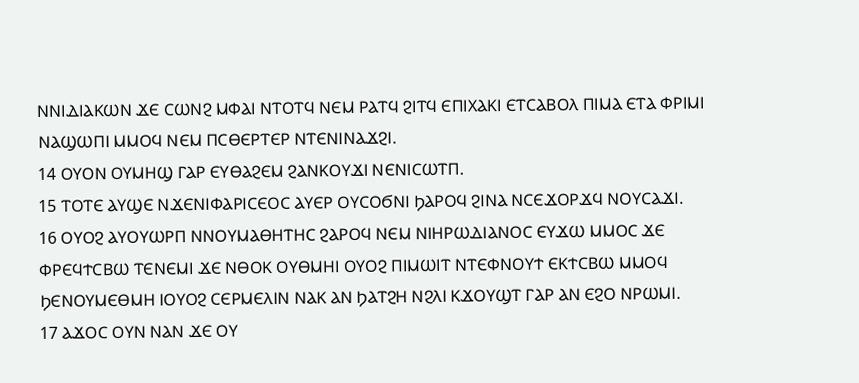ⲚⲚⲒⲆⲒⲀⲔⲰⲚ ϪⲈ ⲤⲰⲚϨ ⲘⲪⲀⲒ ⲚⲦⲞⲦϤ ⲚⲈⲘ ⲢⲀⲦϤ ϨⲒⲦϤ ⲈⲠⲒⲬⲀⲔⲒ ⲈⲦⲤⲀⲂⲞⲖ ⲠⲒⲘⲀ ⲈⲦⲀ ⲪⲢⲒⲘⲒ ⲚⲀϢⲰⲠⲒ ⲘⲘⲞϤ ⲚⲈⲘ ⲠⲤⲐⲈⲢⲦⲈⲢ ⲚⲦⲈⲚⲒⲚⲀϪϨⲒ.
14 ⲞⲨⲞⲚ ⲞⲨⲘⲎϢ ⲄⲀⲢ ⲈⲨⲐⲀϨⲈⲘ ϨⲀⲚⲔⲞⲨϪⲒ ⲚⲈⲚⲒⲤⲰⲦⲠ.
15 ⲦⲞⲦⲈ ⲀⲨϢⲈ ⲚϪⲈⲚⲒⲪⲀⲢⲒⲤⲈⲞⲤ ⲀⲨⲈⲢ ⲞⲨⲤⲞϬⲚⲒ ϦⲀⲢⲞϤ ϨⲒⲚⲀ ⲚⲤⲈϪⲞⲢϪϤ ⲚⲞⲨⲤⲀϪⲒ.
16 ⲞⲨⲞϨ ⲀⲨⲞⲨⲰⲢⲠ ⲚⲚⲞⲨⲘⲀⲐⲎⲦⲎⲤ ϨⲀⲢⲞϤ ⲚⲈⲘ ⲚⲒⲎⲢⲰⲆⲒⲀⲚⲞⲤ ⲈⲨϪⲰ ⲘⲘⲞⲤ ϪⲈ ⲪⲢⲈϤϮⲤⲂⲰ ⲦⲈⲚⲈⲘⲒ ϪⲈ ⲚⲐⲞⲔ ⲞⲨⲐⲘⲎⲒ ⲞⲨⲞϨ ⲠⲒⲘⲰⲒⲦ ⲚⲦⲈⲪⲚⲞⲨϮ ⲈⲔϮⲤⲂⲰ ⲘⲘⲞϤ ϦⲈⲚⲞⲨⲘⲈⲐⲘⲎ ⲒⲞⲨⲞϨ ⲤⲈⲢⲘⲈⲖⲒⲚ ⲚⲀⲔ ⲀⲚ ϦⲀⲦϨⲎ ⲚϨⲖⲒ ⲔϪⲞⲨϢⲦ ⲄⲀⲢ ⲀⲚ ⲈϨⲞ ⲚⲢⲰⲘⲒ.
17 ⲀϪⲞⲤ ⲞⲨⲚ ⲚⲀⲚ ϪⲈ ⲞⲨ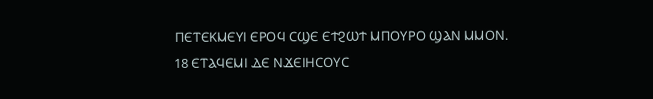ⲠⲈⲦⲈⲔⲘⲈⲨⲒ ⲈⲢⲞϤ ⲤϢⲈ ⲈϮϨⲰϮ ⲘⲠⲞⲨⲢⲞ ϢⲀⲚ ⲘⲘⲞⲚ.
18 ⲈⲦⲀϤⲈⲘⲒ ⲆⲈ ⲚϪⲈⲒⲎⲤⲞⲨⲤ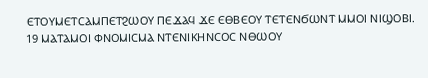ⲈⲦⲞⲨⲘⲈⲦⲤⲀⲘⲠⲈⲦϨⲰⲞⲨ ⲠⲈϪⲀϤ ϪⲈ ⲈⲐⲂⲈⲞⲨ ⲦⲈⲦⲈⲚϬⲰⲚⲦ ⲘⲘⲞⲒ ⲚⲒϢⲞⲂⲒ.
19 ⲘⲀⲦⲀⲘⲞⲒ ⲪⲚⲞⲘⲒⲤⲘⲀ ⲚⲦⲈⲚⲒⲔⲎⲚⲤⲞⲤ ⲚⲐⲰⲞⲨ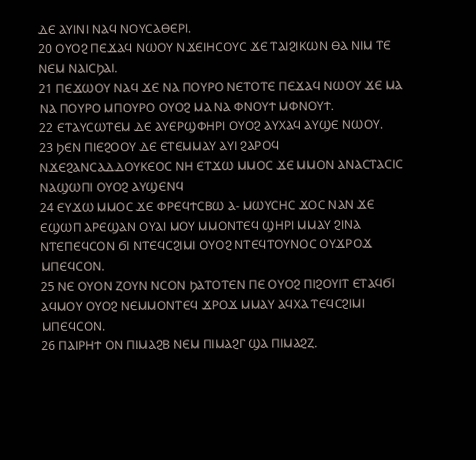ⲆⲈ ⲀⲨⲒⲚⲒ ⲚⲀϤ ⲚⲞⲨⲤⲀⲐⲈⲢⲒ.
20 ⲞⲨⲞϨ ⲠⲈϪⲀϤ ⲚⲰⲞⲨ ⲚϪⲈⲒⲎⲤⲞⲨⲤ ϪⲈ ⲦⲀⲒϨⲒⲔⲰⲚ ⲐⲀ ⲚⲒⲘ ⲦⲈ ⲚⲈⲘ ⲚⲀⲒⲤϦⲀⲒ.
21 ⲠⲈϪⲰⲞⲨ ⲚⲀϤ ϪⲈ ⲚⲀ ⲠⲞⲨⲢⲞ ⲚⲈⲦⲞⲦⲈ ⲠⲈϪⲀϤ ⲚⲰⲞⲨ ϪⲈ ⲘⲀ ⲚⲀ ⲠⲞⲨⲢⲞ ⲘⲠⲞⲨⲢⲞ ⲞⲨⲞϨ ⲘⲀ ⲚⲀ ⲪⲚⲞⲨϮ ⲘⲪⲚⲞⲨϮ.
22 ⲈⲦⲀⲨⲤⲰⲦⲈⲘ ⲆⲈ ⲀⲨⲈⲢϢⲪⲎⲢⲒ ⲞⲨⲞϨ ⲀⲨⲬⲀϤ ⲀⲨϢⲈ ⲚⲰⲞⲨ.
23 ϦⲈⲚ ⲠⲒⲈϨⲞⲞⲨ ⲆⲈ ⲈⲦⲈⲘⲘⲀⲨ ⲀⲨⲒ ϨⲀⲢⲞϤ ⲚϪⲈϨⲀⲚⲤⲀⲆⲆⲞⲨⲔⲈⲞⲤ ⲚⲎ ⲈⲦϪⲰ ⲘⲘⲞⲤ ϪⲈ ⲘⲘⲞⲚ ⲀⲚⲀⲤⲦⲀⲤⲒⲤ ⲚⲀϢⲰⲠⲒ ⲞⲨⲞϨ ⲀⲨϢⲈⲚϤ
24 ⲈⲨϪⲰ ⲘⲘⲞⲤ ϪⲈ ⲪⲢⲈϤϮⲤⲂⲰ Ⲁ- ⲘⲰⲨⲤⲎⲤ ϪⲞⲤ ⲚⲀⲚ ϪⲈ ⲈϢⲰⲠ ⲀⲢⲈϢⲀⲚ ⲞⲨⲀⲒ ⲘⲞⲨ ⲘⲘⲞⲚⲦⲈϤ ϢⲎⲢⲒ ⲘⲘⲀⲨ ϨⲒⲚⲀ ⲚⲦⲈⲠⲈϤⲤⲞⲚ ϬⲒ ⲚⲦⲈϤⲤϨⲒⲘⲒ ⲞⲨⲞϨ ⲚⲦⲈϤⲦⲞⲨⲚⲞⲤ ⲞⲨϪⲢⲞϪ ⲘⲠⲈϤⲤⲞⲚ.
25 ⲚⲈ ⲞⲨⲞⲚ ⲌⲞⲨⲚ ⲚⲤⲞⲚ ϦⲀⲦⲞⲦⲈⲚ ⲠⲈ ⲞⲨⲞϨ ⲠⲒϨⲞⲨⲒⲦ ⲈⲦⲀϤϬⲒ ⲀϤⲘⲞⲨ ⲞⲨⲞϨ ⲚⲈⲘⲘⲞⲚⲦⲈϤ ϪⲢⲞϪ ⲘⲘⲀⲨ ⲀϤⲬⲀ ⲦⲈϤⲤϨⲒⲘⲒ ⲘⲠⲈϤⲤⲞⲚ.
26 ⲠⲀⲒⲢⲎϮ ⲞⲚ ⲠⲒⲘⲀϨⲂ ⲚⲈⲘ ⲠⲒⲘⲀϨⲄ ϢⲀ ⲠⲒⲘⲀϨⲌ.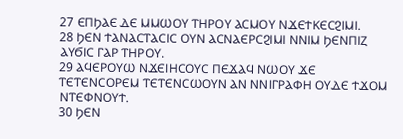27 ⲈⲠϦⲀⲈ ⲆⲈ ⲘⲘⲰⲞⲨ ⲦⲎⲢⲞⲨ ⲀⲤⲘⲞⲨ ⲚϪⲈϮⲔⲈⲤϨⲒⲘⲒ.
28 ϦⲈⲚ ϮⲀⲚⲀⲤⲦⲀⲤⲒⲤ ⲞⲨⲚ ⲀⲤⲚⲀⲈⲢⲤϨⲒⲘⲒ ⲚⲚⲒⲘ ϦⲈⲚⲠⲒⲌ ⲀⲨϬⲒⲤ ⲄⲀⲢ ⲦⲎⲢⲞⲨ.
29 ⲀϤⲈⲢⲞⲨⲰ ⲚϪⲈⲒⲎⲤⲞⲨⲤ ⲠⲈϪⲀϤ ⲚⲰⲞⲨ ϪⲈ ⲦⲈⲦⲈⲚⲤⲞⲢⲈⲘ ⲦⲈⲦⲈⲚⲤⲰⲞⲨⲚ ⲀⲚ ⲚⲚⲒⲄⲢⲀⲪⲎ ⲞⲨⲆⲈ ϮϪⲞⲘ ⲚⲦⲈⲪⲚⲞⲨϮ.
30 ϦⲈⲚ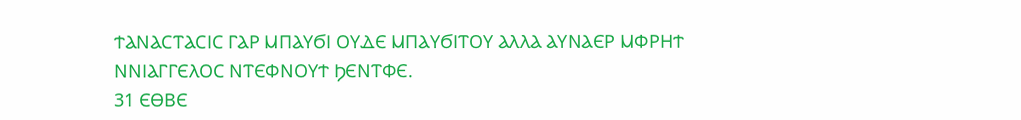ϮⲀⲚⲀⲤⲦⲀⲤⲒⲤ ⲄⲀⲢ ⲘⲠⲀⲨϬⲒ ⲞⲨⲆⲈ ⲘⲠⲀⲨϬⲒⲦⲞⲨ ⲀⲖⲖⲀ ⲀⲨⲚⲀⲈⲢ ⲘⲪⲢⲎϮ ⲚⲚⲒⲀⲄⲄⲈⲖⲞⲤ ⲚⲦⲈⲪⲚⲞⲨϮ ϦⲈⲚⲦⲪⲈ.
31 ⲈⲐⲂⲈ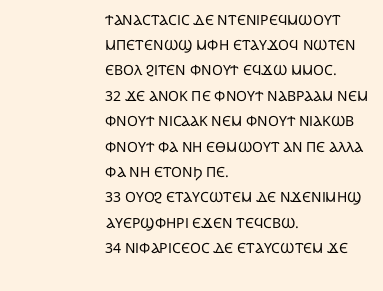ϮⲀⲚⲀⲤⲦⲀⲤⲒⲤ ⲆⲈ ⲚⲦⲈⲚⲒⲢⲈϤⲘⲰⲞⲨⲦ ⲘⲠⲈⲦⲈⲚⲰϢ ⲘⲪⲎ ⲈⲦⲀⲨϪⲞϤ ⲚⲰⲦⲈⲚ ⲈⲂⲞⲖ ϨⲒⲦⲈⲚ ⲪⲚⲞⲨϮ ⲈϤϪⲰ ⲘⲘⲞⲤ.
32 ϪⲈ ⲀⲚⲞⲔ ⲠⲈ ⲪⲚⲞⲨϮ ⲚⲀⲂⲢⲀⲀⲘ ⲚⲈⲘ ⲪⲚⲞⲨϮ ⲚⲒⲤⲀⲀⲔ ⲚⲈⲘ ⲪⲚⲞⲨϮ ⲚⲒⲀⲔⲰⲂ ⲪⲚⲞⲨϮ ⲪⲀ ⲚⲎ ⲈⲐⲘⲰⲞⲨⲦ ⲀⲚ ⲠⲈ ⲀⲖⲖⲀ ⲪⲀ ⲚⲎ ⲈⲦⲞⲚϦ ⲠⲈ.
33 ⲞⲨⲞϨ ⲈⲦⲀⲨⲤⲰⲦⲈⲘ ⲆⲈ ⲚϪⲈⲚⲒⲘⲎϢ ⲀⲨⲈⲢϢⲪⲎⲢⲒ ⲈϪⲈⲚ ⲦⲈϤⲤⲂⲰ.
34 ⲚⲒⲪⲀⲢⲒⲤⲈⲞⲤ ⲆⲈ ⲈⲦⲀⲨⲤⲰⲦⲈⲘ ϪⲈ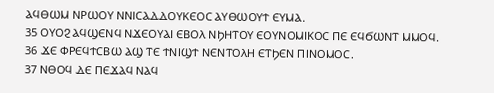ⲀϤⲐⲰⲘ ⲚⲢⲰⲞⲨ ⲚⲚⲒⲤⲀⲆⲆⲞⲨⲔⲈⲞⲤ ⲀⲨⲐⲰⲞⲨϮ ⲈⲨⲘⲀ.
35 ⲞⲨⲞϨ ⲀϤϢⲈⲚϤ ⲚϪⲈⲞⲨⲀⲒ ⲈⲂⲞⲖ ⲚϦⲎⲦⲞⲨ ⲈⲞⲨⲚⲞⲘⲒⲔⲞⲤ ⲠⲈ ⲈϤϬⲰⲚⲦ ⲘⲘⲞϤ.
36 ϪⲈ ⲪⲢⲈϤϮⲤⲂⲰ ⲀϢ ⲦⲈ ϮⲚⲒϢϮ ⲚⲈⲚⲦⲞⲖⲎ ⲈⲦϦⲈⲚ ⲠⲒⲚⲞⲘⲞⲤ.
37 ⲚⲐⲞϤ ⲆⲈ ⲠⲈϪⲀϤ ⲚⲀϤ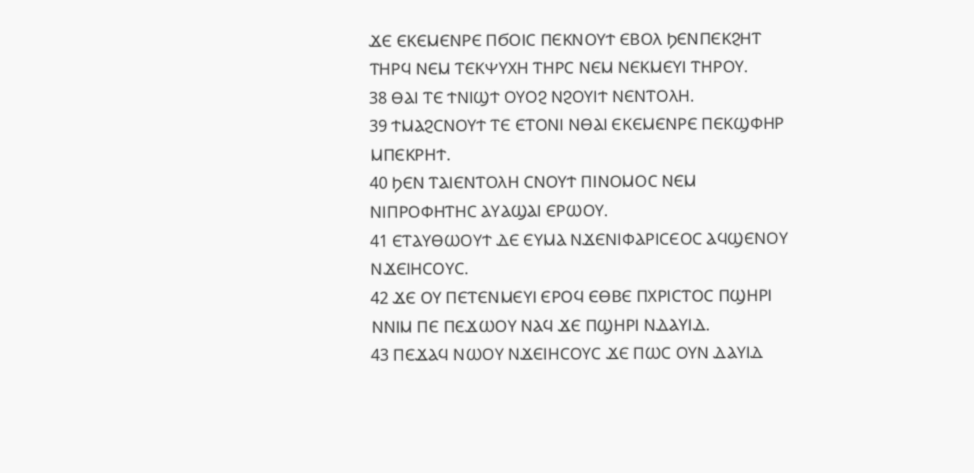ϪⲈ ⲈⲔⲈⲘⲈⲚⲢⲈ ⲠϬⲞⲒⲤ ⲠⲈⲔⲚⲞⲨϮ ⲈⲂⲞⲖ ϦⲈⲚⲠⲈⲔϨⲎⲦ ⲦⲎⲢϤ ⲚⲈⲘ ⲦⲈⲔⲮⲨⲬⲎ ⲦⲎⲢⲤ ⲚⲈⲘ ⲚⲈⲔⲘⲈⲨⲒ ⲦⲎⲢⲞⲨ.
38 ⲐⲀⲒ ⲦⲈ ϮⲚⲒϢϮ ⲞⲨⲞϨ ⲚϨⲞⲨⲒϮ ⲚⲈⲚⲦⲞⲖⲎ.
39 ϮⲘⲀϨⲤⲚⲞⲨϮ ⲦⲈ ⲈⲦⲞⲚⲒ ⲚⲐⲀⲒ ⲈⲔⲈⲘⲈⲚⲢⲈ ⲠⲈⲔϢⲪⲎⲢ ⲘⲠⲈⲔⲢⲎϮ.
40 ϦⲈⲚ ⲦⲀⲒⲈⲚⲦⲞⲖⲎ ⲤⲚⲞⲨϮ ⲠⲒⲚⲞⲘⲞⲤ ⲚⲈⲘ ⲚⲒⲠⲢⲞⲪⲎⲦⲎⲤ ⲀⲨⲀϢⲀⲒ ⲈⲢⲰⲞⲨ.
41 ⲈⲦⲀⲨⲐⲰⲞⲨϮ ⲆⲈ ⲈⲨⲘⲀ ⲚϪⲈⲚⲒⲪⲀⲢⲒⲤⲈⲞⲤ ⲀϤϢⲈⲚⲞⲨ ⲚϪⲈⲒⲎⲤⲞⲨⲤ.
42 ϪⲈ ⲞⲨ ⲠⲈⲦⲈⲚⲘⲈⲨⲒ ⲈⲢⲞϤ ⲈⲐⲂⲈ ⲠⲬⲢⲒⲤⲦⲞⲤ ⲠϢⲎⲢⲒ ⲚⲚⲒⲘ ⲠⲈ ⲠⲈϪⲰⲞⲨ ⲚⲀϤ ϪⲈ ⲠϢⲎⲢⲒ ⲚⲆⲀⲨⲒⲆ.
43 ⲠⲈϪⲀϤ ⲚⲰⲞⲨ ⲚϪⲈⲒⲎⲤⲞⲨⲤ ϪⲈ ⲠⲰⲤ ⲞⲨⲚ ⲆⲀⲨⲒⲆ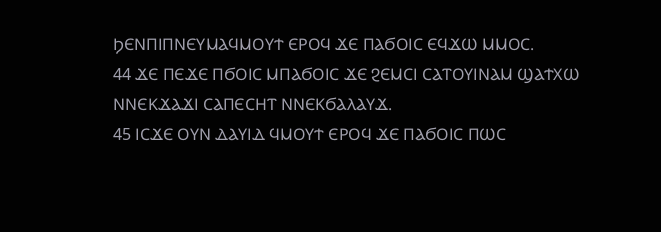ϦⲈⲚⲠⲒⲠⲚⲈⲨⲘⲀϤⲘⲞⲨϮ ⲈⲢⲞϤ ϪⲈ ⲠⲀϬⲞⲒⲤ ⲈϤϪⲰ ⲘⲘⲞⲤ.
44 ϪⲈ ⲠⲈϪⲈ ⲠϬⲞⲒⲤ ⲘⲠⲀϬⲞⲒⲤ ϪⲈ ϨⲈⲘⲤⲒ ⲤⲀⲦⲞⲨⲒⲚⲀⲘ ϢⲀϮⲬⲰ ⲚⲚⲈⲔϪⲀϪⲒ ⲤⲀⲠⲈⲤⲎⲦ ⲚⲚⲈⲔϬⲀⲖⲀⲨϪ.
45 ⲒⲤϪⲈ ⲞⲨⲚ ⲆⲀⲨⲒⲆ ϤⲘⲞⲨϮ ⲈⲢⲞϤ ϪⲈ ⲠⲀϬⲞⲒⲤ ⲠⲰⲤ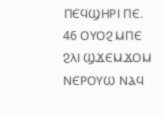ⲠⲈϤϢⲎⲢⲒ ⲠⲈ.
46 ⲞⲨⲞϨ ⲘⲠⲈ ϨⲖⲒ ϢϪⲈⲘϪⲞⲘ ⲚⲈⲢⲞⲨⲰ ⲚⲀϤ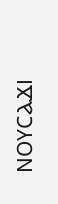ⲚⲞⲨⲤⲀϪⲒ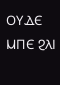ⲞⲨⲆⲈ ⲘⲠⲈ ϨⲖⲒ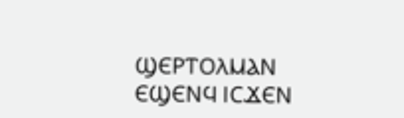ϢⲈⲢⲦⲞⲖⲘⲀⲚ ⲈϢⲈⲚϤ ⲒⲤϪⲈⲚ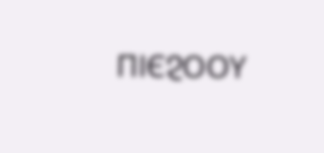ⲠⲒⲈϨⲞⲞⲨ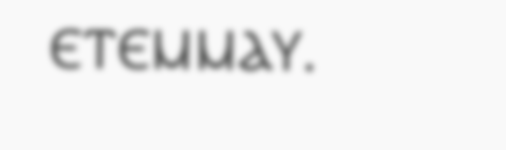ⲈⲦⲈⲘⲘⲀⲨ.